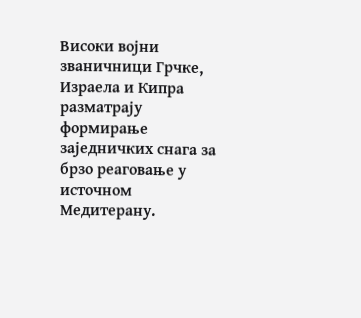Високи војни званичници Грчке, Израела и Кипра разматрају формирање заједничких снага за брзо реаговање у источном Медитерану.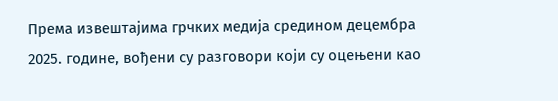Према извештајима грчких медија средином децембра 2025. године, вођени су разговори који су оцењени као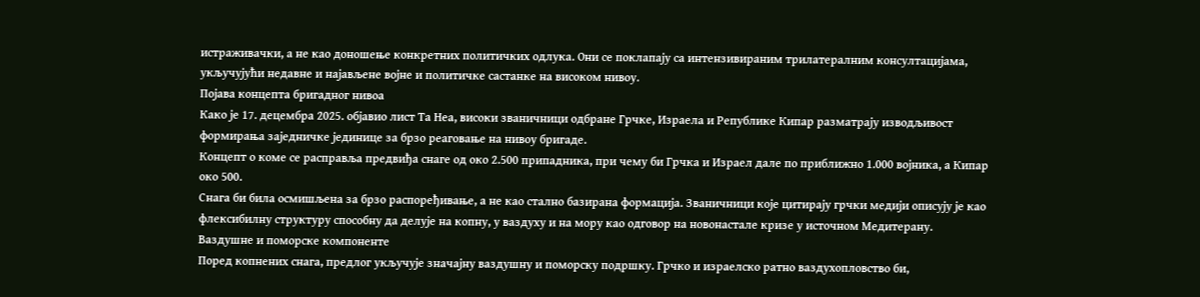истраживачки, а не као доношење конкретних политичких одлука. Они се поклапају са интензивираним трилатералним консултацијама, укључујући недавне и најављене војне и политичке састанке на високом нивоу.
Појава концепта бригадног нивоа
Како је 17. децембра 2025. објавио лист Та Неа, високи званичници одбране Грчке, Израела и Републике Кипар разматрају изводљивост формирања заједничке јединице за брзо реаговање на нивоу бригаде.
Концепт о коме се расправља предвиђа снаге од око 2.500 припадника, при чему би Грчка и Израел дале по приближно 1.000 војника, а Кипар око 500.
Снага би била осмишљена за брзо распоређивање, а не као стално базирана формација. Званичници које цитирају грчки медији описују је као флексибилну структуру способну да делује на копну, у ваздуху и на мору као одговор на новонастале кризе у источном Медитерану.
Ваздушне и поморске компоненте
Поред копнених снага, предлог укључује значајну ваздушну и поморску подршку. Грчко и израелско ратно ваздухопловство би,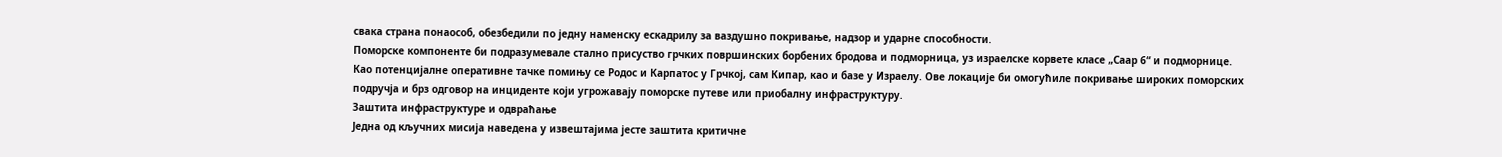свака страна понаособ, обезбедили по једну наменску ескадрилу за ваздушно покривање, надзор и ударне способности.
Поморске компоненте би подразумевале стално присуство грчких површинских борбених бродова и подморница, уз израелске корвете класе „Саар 6“ и подморнице.
Као потенцијалне оперативне тачке помињу се Родос и Карпатос у Грчкој, сам Кипар, као и базе у Израелу. Ове локације би омогућиле покривање широких поморских подручја и брз одговор на инциденте који угрожавају поморске путеве или приобалну инфраструктуру.
Заштита инфраструктуре и одвраћање
Једна од кључних мисија наведена у извештајима јесте заштита критичне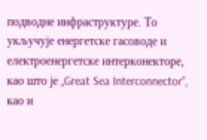подводне инфраструктуре. То укључује енергетске гасоводе и електроенергетске интерконекторе, као што је „Great Sea Interconnector“, као и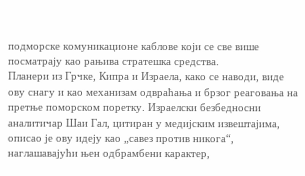подморске комуникационе каблове који се све више посматрају као рањива стратешка средства.
Планери из Грчке, Кипра и Израела, како се наводи, виде ову снагу и као механизам одвраћања и брзог реаговања на претње поморском поретку. Израелски безбедносни аналитичар Шаи Гал, цитиран у медијским извештајима, описао је ову идеју као „савез против никога“, наглашавајући њен одбрамбени карактер,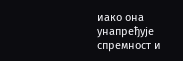иако она унапређује спремност и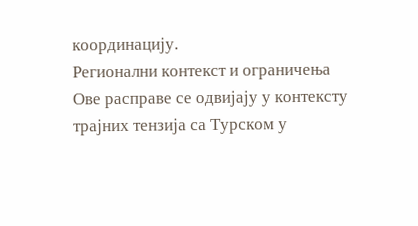координацију.
Регионални контекст и ограничења
Ове расправе се одвијају у контексту трајних тензија са Турском у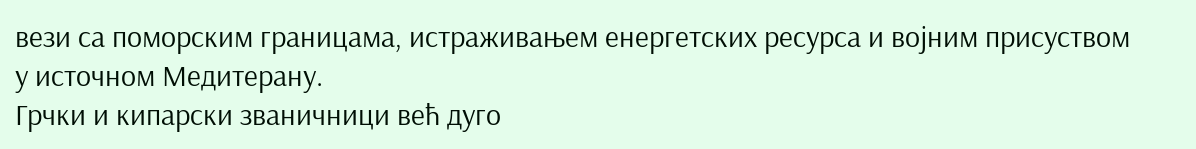вези са поморским границама, истраживањем енергетских ресурса и војним присуством у источном Медитерану.
Грчки и кипарски званичници већ дуго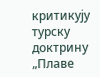критикују турску доктрину „Плаве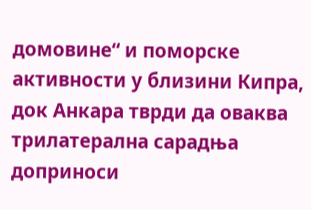домовине“ и поморске активности у близини Кипра, док Анкара тврди да оваква трилатерална сарадња доприноси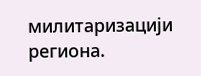милитаризацији региона.